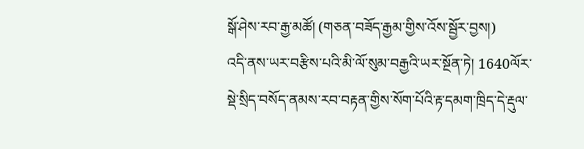སྒོ་ཤེས་རབ་རྒྱ་མཚོ། (གཅན་བཟོད་རྒྱམ་གྱིས་འོས་སྦྱོར་བྱས།)
འདི་ནས་ཡར་བརྩིས་པའི་མི་ལོ་སུམ་བརྒྱའི་ཡར་སྔོན་ཏེ། 1640ལོར་སྡེ་སྲིད་བསོད་ནམས་རབ་བརྟན་གྱིས་སོག་པོའི་རྟ་དམག་ཁྲིད་དེ་རྡུལ་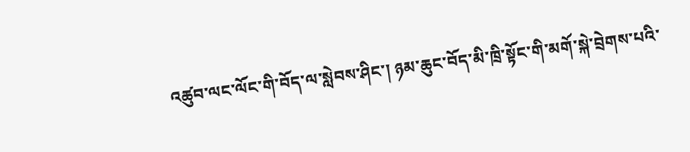འཚུབ་ལང་ལོང་གི་བོད་ལ་སླེབས་ཤིང་། ཉམ་ཆུང་བོད་མི་ཁྲི་སྟོང་གི་མགོ་སྐེ་བྲེགས་པའི་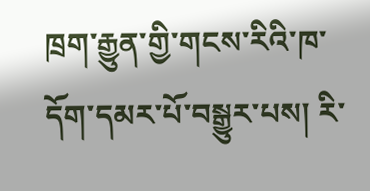ཁྲག་རྒྱུན་གྱི་གངས་རིའི་ཁ་དོག་དམར་པོ་བསྒྱུར་པས། རི་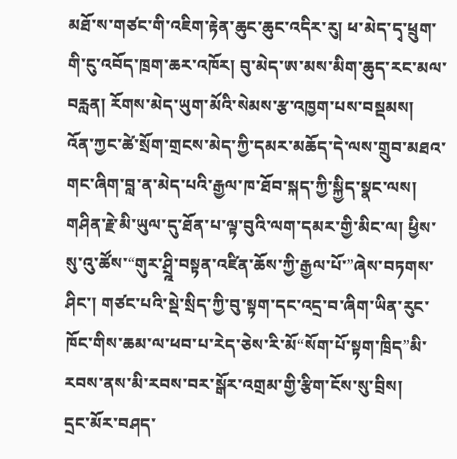མཐོ་ས་གཙང་གི་འཇིག་རྟེན་ཆུང་ཆུང་འདིར་རུ། ཕ་མེད་དྭ་ཕྲུག་གི་ངུ་འབོད་ཁྲག་ཆར་འཁོར། བུ་མེད་ཨ་མས་མིག་ཆུད་རང་མལ་བརླན། རོགས་མེད་ཡུག་མོའི་སེམས་རྩ་འཁྱག་པས་བསྡམས།
འོན་ཀྱང་ཚེ་སྲོག་གྲངས་མེད་ཀྱི་དམར་མཆོད་དེ་ལས་གྲུབ་མཐའ་གང་ཞིག་བླ་ན་མེད་པའི་རྒྱལ་ཁ་ཐོབ་སྐད་ཀྱི་སྐྱིད་སྣང་ལས། གཤིན་རྗེ་མི་ཡུལ་དུ་ཐོན་པ་ལྟ་བུའི་ལག་དམར་གྱི་མིང་ལ། ཕྱིས་སུ་འུ་ཚོས་“གུར་ཤྲྰི་བསྟན་འཛིན་ཆོས་ཀྱི་རྒྱལ་པོ་”ཞེས་བཏགས་ཤིང་། གཙང་པའི་སྡེ་སྲིད་ཀྱི་བུ་སྟག་དང་འདྲ་བ་ཞིག་ཡིན་རུང་ཁོང་གིས་ཆམ་ལ་ཕབ་པ་རེད་ཅེས་རི་མོ“སོག་པོ་སྟག་ཁྲིད”མི་རབས་ནས་མི་རབས་བར་སྒོར་འགྲམ་གྱི་རྩིག་ངོས་སུ་བྲིས།
དྲང་མོར་བཤད་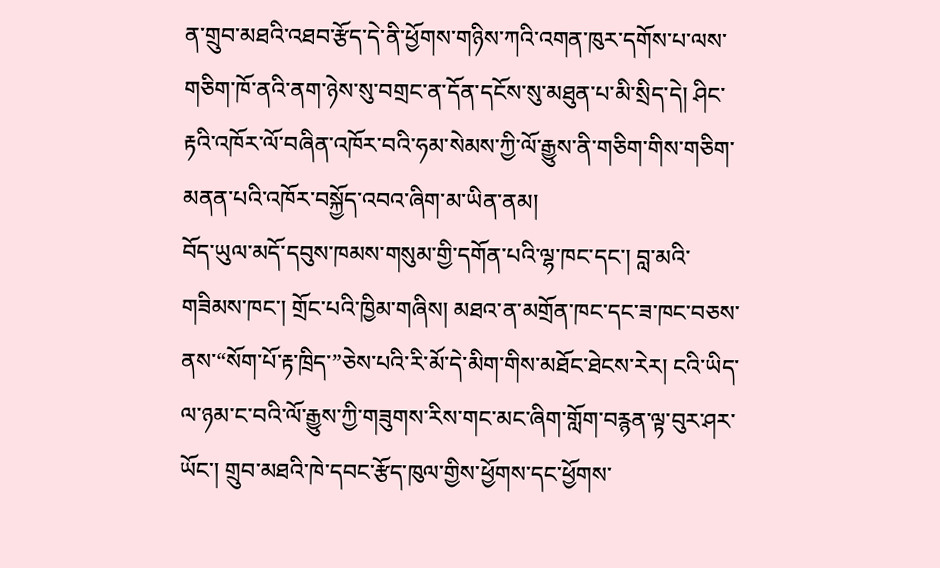ན་གྲུབ་མཐའི་འཐབ་རྩོད་དེ་ནི་ཕྱོགས་གཉིས་ཀའི་འགན་ཁུར་དགོས་པ་ལས་གཅིག་ཁོ་ནའི་ནག་ཉེས་སུ་བགྲང་ན་དོན་དངོས་སུ་མཐུན་པ་མི་སྲིད་དེ། ཤིང་རྟའི་འཁོར་ལོ་བཞིན་འཁོར་བའི་ཧམ་སེམས་ཀྱི་ལོ་རྒྱུས་ནི་གཅིག་གིས་གཅིག་མནན་པའི་འཁོར་བསྐྱོད་འབའ་ཞིག་མ་ཡིན་ནམ།
བོད་ཡུལ་མདོ་དབུས་ཁམས་གསུམ་གྱི་དགོན་པའི་ལྷ་ཁང་དང་། བླ་མའི་གཟིམས་ཁང་། གྲོང་པའི་ཁྱིམ་གཞིས། མཐའ་ན་མགྲོན་ཁང་དང་ཟ་ཁང་བཅས་ནས་“སོག་པོ་རྟ་ཁྲིད་”ཅེས་པའི་རི་མོ་དེ་མིག་གིས་མཐོང་ཐེངས་རེར། ངའི་ཡིད་ལ་ཉམ་ང་བའི་ལོ་རྒྱུས་ཀྱི་གཟུགས་རིས་གང་མང་ཞིག་གློག་བརྙན་ལྟ་བུར་ཤར་ཡོང་། གྲུབ་མཐའི་ཁེ་དབང་རྩོད་ཁུལ་གྱིས་ཕྱོགས་དང་ཕྱོགས་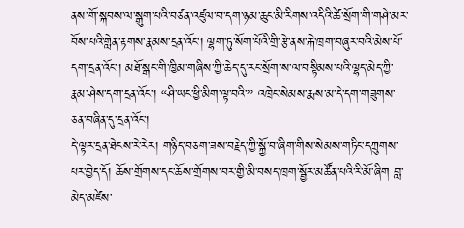ནས་གོ་སྐབས་ལ་སྒུག་པའི་བཙན་འཛུལ་བ་དག་ཉམ་ཆུང་མི་རིགས་འདིའི་ཚེ་སྲོག་གི་གཤེ་མར་བོས་པའི་གླེན་རྟགས་རྣམས་དྲན་འོང་། ལྷག་ཏུ་སོག་པོའི་གྲི་རྩེ་ནས་རྐེ་ཁྲག་བཞུར་བའི་མེས་པོ་དག་དྲན་འོང་། མཐོ་སྒང་གི་ཁྱིམ་གཞིས་ཀྱི་ཆེད་དུ་རང་སྲོག་ས་ལ་བསྟིམས་པའི་ལྷད་མེད་ཀྱི་རྣམ་ཤེས་དག་དྲན་འོང་། “ཤི་ཡང་ཕྱི་མིག་ལྟ་བའི་” འཁྲེང་སེམས་རྨས་མ་དེ་དག་གཟུགས་ཅན་བཞིན་དུ་དྲན་འོང་།
དེ་ལྟར་དྲན་ཐེངས་རེ་རེར། གཉིད་བཅག་ཟས་བརྗེད་ཀྱི་སྐྱོ་བ་ཞིག་གིས་སེམས་གཏིང་དཀྲུགས་པར་བྱེད་དོ། ཆོས་གྲོགས་དང་ཆོས་གྲོགས་བར་གྱི་མི་བསད་ཁྲག་སྦྱོར་མཚོན་པའི་རི་མོ་ཞིག བླ་མེད་མཛེས་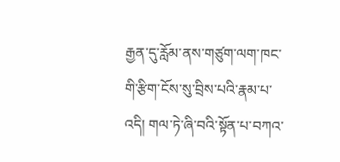རྒྱན་དུ་རློམ་ནས་གཙུག་ལག་ཁང་གི་རྩིག་ངོས་སུ་བྲིས་པའི་རྣམ་པ་འདི། གལ་ཏེ་ཞི་བའི་སྟོན་པ་བཀའ་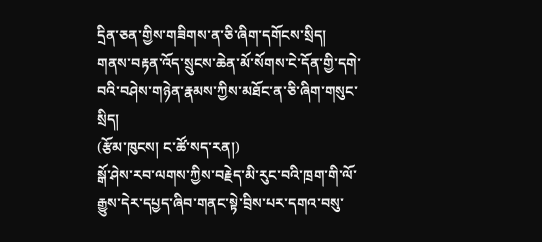དྲིན་ཅན་གྱིས་གཟིགས་ན་ཅི་ཞིག་དགོངས་སྲིད། གནས་བརྟན་འོད་སྲུངས་ཆེན་མོ་སོགས་ངེ་དོན་གྱི་དགེ་བའི་བཤེས་གཉེན་རྣམས་ཀྱིས་མཐོང་ན་ཅི་ཞིག་གསུང་སྲིད།
(རྩོམ་ཁུངས། ང་ཚོ་སད་རན།)
སྒོ་ཤེས་རབ་ལགས་ཀྱིས་བརྗེད་མི་རུང་བའི་ཁྲག་གི་ལོ་རྒྱུས་དེར་དཔྱད་ཞིབ་གནང་སྟེ་བྲིས་པར་དགའ་བསུ་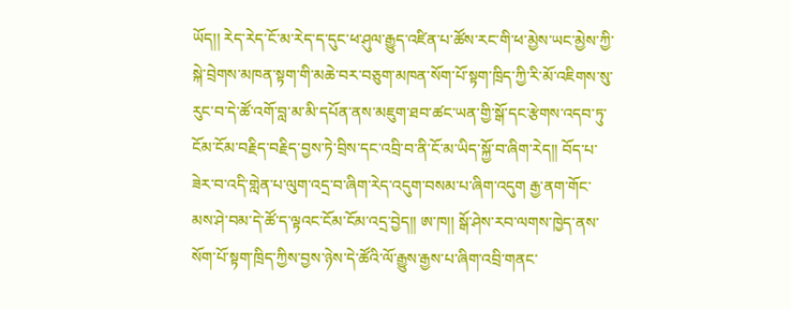ཡོད།། རེད་རེད་ངོ་མ་རེད་ད་དུང་ཕ་ཤུལ་རྒྱུད་འཛིན་པ་ཚོས་རང་གི་ཕ་མྱེས་ཡང་མྱེས་ཀྱི་སྐེ་བྲེགས་མཁན་སྟག་གི་མཆེ་བར་བཅུག་མཁན་སོག་པོ་སྟག་ཁྲིད་ཀྱི་རི་མོ་འཇིགས་སུ་རུང་བ་དེ་ཚོ་འགོ་བླ་མ་མི་དཔོན་ནས་མཇུག་ཐབ་ཚང་ཡན་གྱི་སྒོ་དང་རྩེགས་འདབ་ཏུ་ངོམ་ངོམ་བརྗིད་བརྗིད་བྱས་ཏེ་བྲིས་དང་འབྲི་བ་ནི་ངོ་མ་ཡིད་སྐྱོ་བ་ཞིག་རེད།། བོད་པ་ཟེར་བ་འདི་གླེན་པ་ལུག་འདྲ་བ་ཞིག་རེད་འདུག་བསམ་པ་ཞིག་འདུག རྒྱ་ནག་གོང་མས་ཤེ་བམ་དེ་ཚོ་ད་ལྟའང་ངོམ་ངོམ་འདྲ་བྱེད།། ཨ་ཁ།། སྒོ་ཤེས་རབ་ལགས་ཁྱེད་ནས་སོག་པོ་སྟག་ཁྲིད་ཀྱིས་བྱས་ཉེས་དེ་ཚོའི་ལོ་རྒྱུས་རྒྱས་པ་ཞིག་འབྲི་གནང་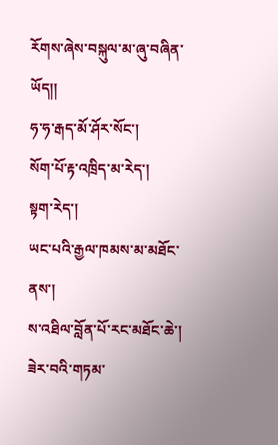རོགས་ཞེས་བསྐུལ་མ་ཞུ་བཞིན་ཡོད།།
ཧ་ཧ་རྒད་མོ་ཤོར་སོང་།
སོག་པོ་རྟ་འཁྲིད་མ་རེད་།
སྟག་རེད་།
ཡང་པའི་རྒྱལ་ཁམས་མ་མཐོང་ནས་།
ས་འཐིལ་བློན་པོ་རང་མཐོང་ཆེ་།
ཟེར་བའི་གཏམ་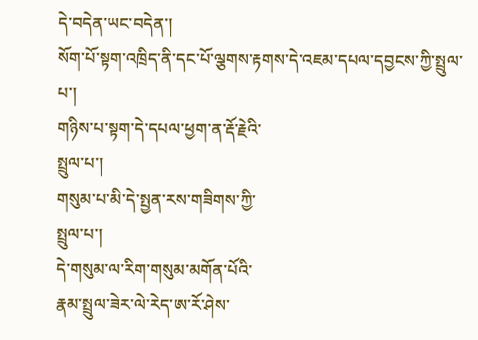དེ་བདེན་ཡང་བདེན་།
སོག་པོ་སྟག་འཁྲིད་ནི་དང་པོ་ལྕགས་རྟགས་དེ་འཇམ་དཔལ་དབྱངས་ཀྱི་སྤྲུལ་པ་།
གཉིས་པ་སྟག་དེ་དཔལ་ཕྱག་ན་རྡོ་རྗེའི་
སྤྲུལ་པ་།
གསུམ་པ་མི་དེ་སྤྱན་རས་གཟིགས་ཀྱི་
སྤྲུལ་པ་།
དེ་གསུམ་ལ་རིག་གསུམ་མགོན་པོའི་
རྣམ་སྤྲུལ་ཟེར་ལེ་རེད་ཨ་རོ་ཤེས་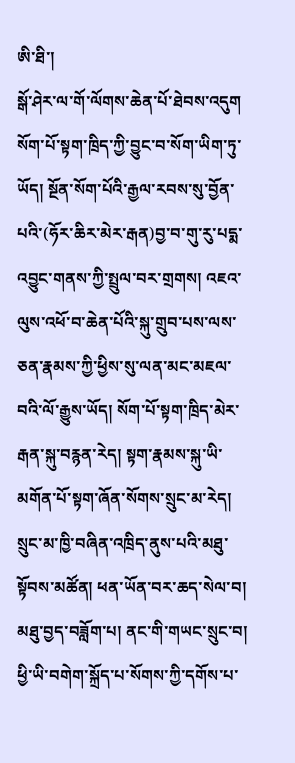ཨི་ཐི་།
སྒོ་ཤེར་ལ་གོ་ལོགས་ཆེན་པོ་ཐེབས་འདུག སོག་པོ་སྟག་ཁྲིད་ཀྱི་བྱུང་བ་སོག་ཡིག་ཏུ་ཡོད། སྔོན་སོག་པོའི་རྒྱལ་རབས་སུ་བྱོན་པའི་(ཧོར་ཆིར་མེར་རྒན)བྱ་བ་གུ་རུ་པདྨ་འབྱུང་གནས་ཀྱི་སྤྲུལ་བར་གྲགས། འཇའ་ལུས་འཕོ་བ་ཆེན་པོའི་སྐུ་གྲུབ་པས་ལས་ཅན་རྣམས་ཀྱི་ཕྱིས་སུ་ལན་མང་མཇལ་བའི་ལོ་རྒྱུས་ཡོད། སོག་པོ་སྟག་ཁྲིད་མེར་རྒན་སྐུ་བརྙན་རེད། སྟག་རྣམས་སྐུ་ཡི་མགོན་པོ་སྟག་ཞོན་སོགས་སྲུང་མ་རེད། སྲུང་མ་ཁྱི་བཞིན་འཁྲིད་ནུས་པའི་མཐུ་སྟོབས་མཚོན། ཕན་ཡོན་བར་ཆད་སེལ་བ། མཐུ་བྱད་བཟློག་པ། ནང་གི་གཡང་སྲུང་བ། ཕྱི་ཡི་བགེག་སྐྲོད་པ་སོགས་ཀྱི་དགོས་པ་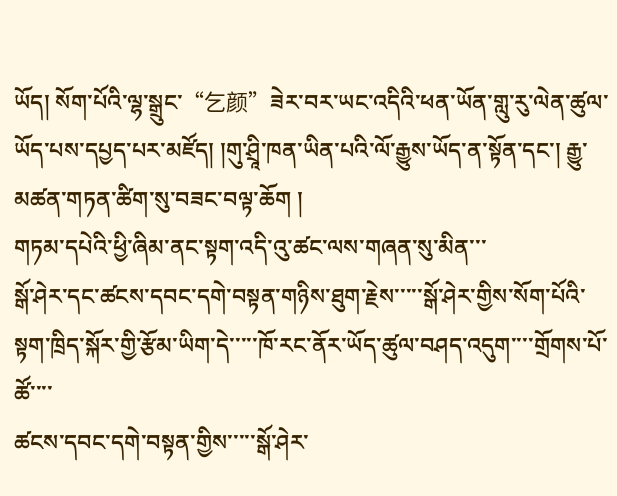ཡོད། སོག་པོའི་ལྷ་སྒྲུང་“乞颜”ཟེར་བར་ཡང་འདིའི་ཕན་ཡོན་གླུ་རུ་ལེན་ཚུལ་ཡོད་པས་དཔྱད་པར་མཛོད། །གུ་ཤྲཱི་ཁན་ཡིན་པའི་ལོ་རྒྱུས་ཡོད་ན་སྟོན་དང་། རྒྱུ་མཚན་གཏན་ཚིག་སུ་བཟང་བལྟ་ཆོག །
གཏམ་དཔེའི་ཕྱི་ཞིམ་ནང་སྟག་འདི་འུ་ཚང་ལས་གཞན་སུ་མིན་་་
སྒོ་ཤེར་དང་ཚངས་དབང་དགེ་བསྟན་གཉིས་ཐུག་རྗེས་་་་་སྒོ་ཤེར་གྱིས་སོག་པོའི་སྟག་ཁྲིད་སྐོར་གྱི་རྩོམ་ཡིག་དེ་་་་་ཁོ་རང་ནོར་ཡོད་ཚུལ་བཤད་འདུག་་་་གྲོགས་པོ་ཚོ་་་་
ཚངས་དབང་དགེ་བསྟན་གྱིས་་་་་སྒོ་ཤེར་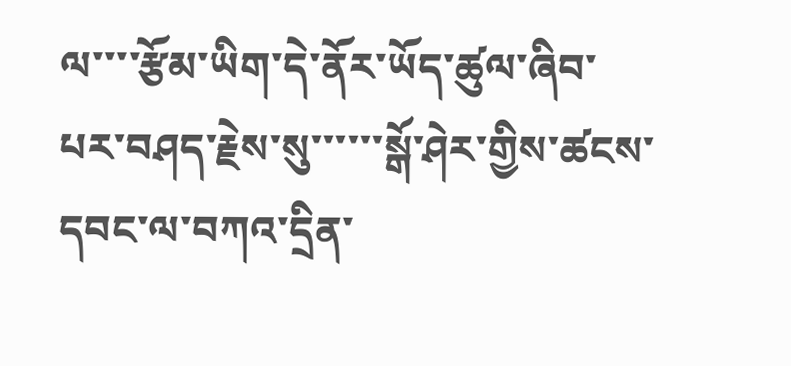ལ་་་་རྩོམ་ཡིག་དེ་ནོར་ཡོད་ཚུལ་ཞིབ་པར་བཤད་རྗེས་སུ་་་་་་སྒོ་ཤེར་གྱིས་ཚངས་དབང་ལ་བཀའ་དྲིན་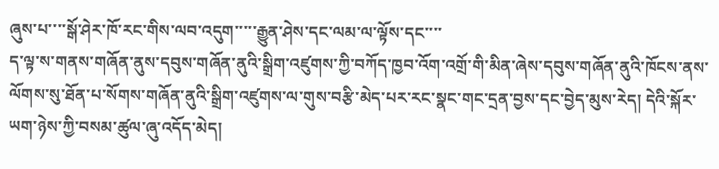ཞུས་པ་་་་སྒོ་ཤེར་ཁོ་རང་གིས་ལབ་འདུག་་་་་རྒྱུན་ཤེས་དང་ལམ་ལ་ལྟོས་དང་་་་
ད་ལྟ་ས་གནས་གཞོན་ནུས་དབུས་གཞོན་ནུའི་སྒྲིག་འཛུགས་ཀྱི་བཀོད་ཁྱབ་འོག་འགྲོ་གི་མིན་ཞེས་དབུས་གཞོན་ནུའི་ཁོངས་ནས་ལོགས་སུ་ཐོན་པ་སོགས་གཞོན་ནུའི་སྒྲིག་འཛུགས་ལ་གུས་བརྩི་མེད་པར་རང་སྣང་གང་དྲན་བྱས་དང་བྱེད་མུས་རེད། དེའི་སྐོར་ཡག་ཉེས་ཀྱི་བསམ་ཚུལ་ཞུ་འདོད་མེད།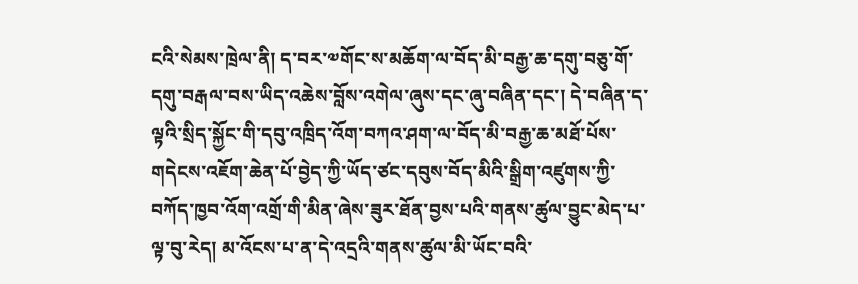ངའི་སེམས་ཁྲེལ་ནི། ད་བར་༧གོང་ས་མཆོག་ལ་བོད་མི་བརྒྱ་ཆ་དགུ་བཅུ་གོ་དགུ་བརྒལ་བས་ཡིད་འཆེས་བློས་འགེལ་ཞུས་དང་ཞུ་བཞིན་དང་། དེ་བཞིན་ད་ལྟའི་སྲིད་སྐྱོང་གི་དབུ་འཁྲིད་འོག་བཀའ་ཤག་ལ་བོད་མི་བརྒྱ་ཆ་མཐོ་པོས་གདེངས་འཇོག་ཆེན་པོ་བྱེད་ཀྱི་ཡོད་ཙང་དབུས་བོད་མིའི་སྒྲིག་འཛུགས་ཀྱི་བཀོད་ཁྱབ་འོག་འགྲོ་གི་མིན་ཞེས་ཟུར་ཐོན་བྱས་པའི་གནས་ཚུལ་བྱུང་མེད་པ་ལྟ་བུ་རེད། མ་འོངས་པ་ན་དེ་འདྲའི་གནས་ཚུལ་མི་ཡོང་བའི་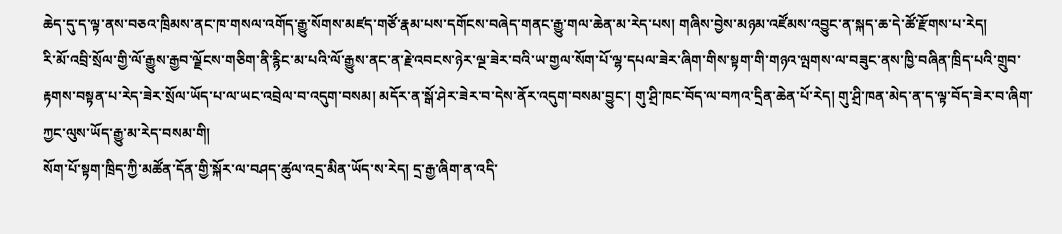ཆེད་དུ་ད་ལྟ་ནས་བཅའ་ཁྲིམས་ནང་ཁ་གསལ་འགོད་རྒྱུ་སོགས་མཛད་གཙོ་རྣམ་པས་དགོངས་བཞེད་གནང་རྒྱུ་གལ་ཆེན་མ་རེད་པས། གཞིས་བྱེས་མཉམ་འཛོམས་འབྱུང་ན་སྐད་ཆ་དེ་ཚོ་རྫོགས་པ་རེད།
རི་མོ་འབྲི་སྲོལ་གྱི་ལོ་རྒྱུས་རྒྱབ་ལྗོངས་གཅིག་ནི་རྙིང་མ་པའི་ལོ་རྒྱུས་ནང་ན་རྗེ་འབངས་ཉེར་ལྔ་ཟེར་བའི་ཡ་གྱལ་སོག་པོ་ལྷ་དཔལ་ཟེར་ཞིག་གིས་སྟག་གི་གཉའ་ལྤགས་ལ་བཟུང་ནས་ཁྱི་བཞིན་ཁྲིད་པའི་གྲུབ་རྟགས་བསྟན་པ་རེད་ཟེར་སྲོལ་ཡོད་པ་ལ་ཡང་འབྲེལ་བ་འདུག་བསམ། མདོར་ན་སྒོ་ཤེར་ཟེར་བ་དེས་ནོར་འདུག་བསམ་བྱུང་། གུ་ཤྲི་ཁང་བོད་ལ་བཀའ་དྲིན་ཆེན་པོ་རེད། གུ་ཤྲི་ཁན་མེད་ན་ད་ལྟ་བོད་ཟེར་བ་ཞིག་ཀྱང་ལུས་ཡོད་རྒྱུ་མ་རེད་བསམ་གི།
སོག་པོ་སྟག་ཁྲིད་ཀྱི་མཚོན་དོན་གྱི་སྐོར་ལ་བཤད་ཚུལ་འདྲ་མིན་ཡོད་ས་རེད། དྲ་རྒྱ་ཞིག་ན་འདི་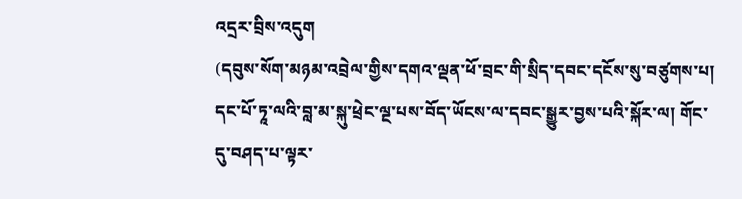འདྲར་བྲིས་འདུག
(དབུས་སོག་མཉམ་འབྲེལ་གྱིས་དགའ་ལྡན་ཕོ་བྲང་གི་སྲིད་དབང་དངོས་སུ་བཙུགས་པ།
དང་པོ་ཏཱ་ལའི་བླ་མ་སྐུ་ཕྲེང་ལྔ་པས་བོད་ཡོངས་ལ་དབང་སྒྱུར་བྱས་པའི་སྐོར་ལ། གོང་དུ་བཤད་པ་ལྟར་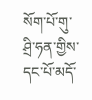སོག་པོ་གུ་ཤྲི་ཧན་གྱིས་དང་པོ་མདོ་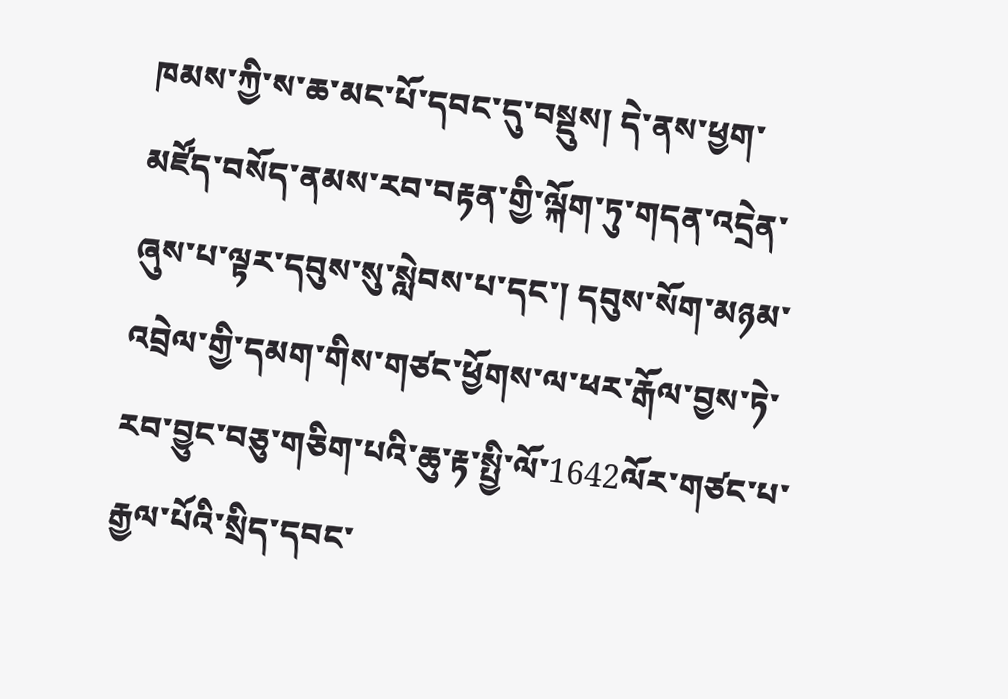ཁམས་ཀྱི་ས་ཆ་མང་པོ་དབང་དུ་བསྡུས། དེ་ནས་ཕྱག་མཛོད་བསོད་ནམས་རབ་བརྟན་གྱི་ལྐོག་ཏུ་གདན་འདྲེན་ཞུས་པ་ལྟར་དབུས་སུ་སླེབས་པ་དང་། དབུས་སོག་མཉམ་འབྲེལ་གྱི་དམག་གིས་གཙང་ཕྱོགས་ལ་ཕར་རྒོལ་བྱས་ཏེ་རབ་བྱུང་བཅུ་གཅིག་པའི་ཆུ་རྟ་སྤྱི་ལོ་1642ལོར་གཙང་པ་རྒྱལ་པོའི་སྲིད་དབང་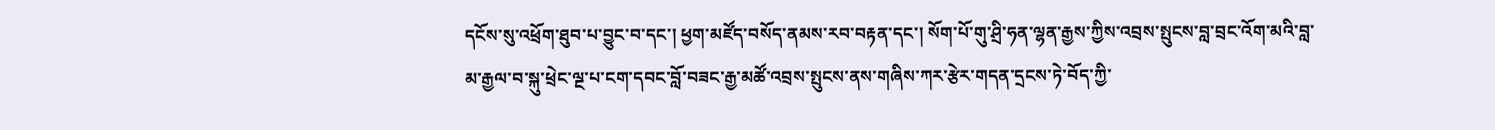དངོས་སུ་འཕྲོག་ཐུབ་པ་བྱུང་བ་དང་། ཕྱག་མཛོད་བསོད་ནམས་རབ་བརྟན་དང་། སོག་པོ་གུ་ཤྲི་ཧན་ལྷན་རྒྱས་ཀྱིས་འབྲས་སྤུངས་བླ་བྲང་འོག་མའི་བླ་མ་རྒྱལ་བ་སྐུ་ཕྲེང་ལྔ་པ་ངག་དབང་བློ་བཟང་རྒྱ་མཚོ་འབྲས་སྤུངས་ནས་གཞིས་ཀར་རྩེར་གདན་དྲངས་ཏེ་བོད་ཀྱི་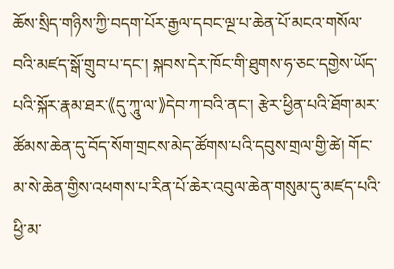ཆོས་སྲིད་གཉིས་ཀྱི་བདག་པོར་རྒྱལ་དབང་ལྔ་པ་ཆེན་པོ་མངའ་གསོལ་བའི་མཛད་སྒོ་གྲུབ་པ་དང་། སྐབས་དེར་ཁོང་གི་ཐུགས་ཧ་ཅང་དགྱེས་ཡོད་པའི་སྐོར་རྣམ་ཐར་《དུ་ཀཱུ་ལ་》དེབ་ཀ་བའི་ནང་། རྩེར་ཕྱིན་པའི་ཐོག་མར་ཚོམས་ཆེན་དུ་བོད་སོག་གྲངས་མེད་ཚོགས་པའི་དབུས་གྲལ་གྱི་ཚེ། གོང་མ་སེ་ཆེན་གྱིས་འཕགས་པ་རིན་པོ་ཆེར་འབུལ་ཆེན་གསུམ་དུ་མཛད་པའི་ཕྱི་མ་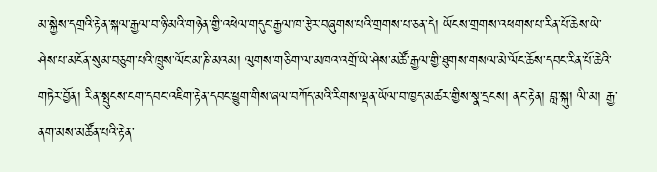མ་སྐྱེས་དགྲའི་རྟེན་སྐལ་རྒྱལ་བ་ཉི་མའི་གཉེན་གྱི་འཕེལ་གདུང་རྒྱལ་ཁ་རྩེར་བཞུགས་པའི་གྲགས་པ་ཅན་དེ། ཡོངས་གྲགས་འཕགས་པ་རིན་པོ་ཆེས་ཡེ་ཤེས་པ་མངོན་སུམ་བཅུག་པའི་ཁྲུས་ལོང་མ་ཎི་མའམ། ལུགས་གཅིག་ལ་མཁའ་འགྲོ་ཡེ་ཤེས་མཚོ་རྒྱལ་གྱི་ཐུགས་གསལ་མེ་ལོང་ཆོས་དབང་རིན་པོ་ཆེའི་གཏེར་བྱོན། རིན་སྤུངས་ངག་དབང་འཇིག་རྟེན་དབང་ཕྱུག་གིས་ཞལ་བཀོད་མའི་རིགས་ལྡན་ཡོལ་བ་ཁྱད་མཚར་གྱིས་སྣ་དྲངས། ནང་རྟེན། བླ་སྐུ། ལི་མ། རྒྱ་ནག་མས་མཚོན་པའི་རྟེན་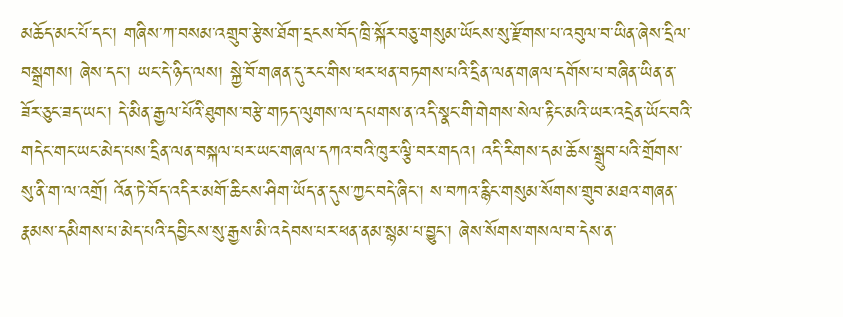མཆོད་མང་པོ་དང་། གཞིས་ཀ་བསམ་འགྲུབ་རྩེས་ཐོག་དྲངས་བོད་ཁྲི་སྐོར་བཅུ་གསུམ་ཡོངས་སུ་རྫོགས་པ་འབུལ་བ་ཡིན་ཞེས་དྲིལ་བསྒྲགས། ཞེས་དང་། ཡང་དེ་ཉིད་ལས། སྐྱེ་བོ་གཞན་དུ་རང་གིས་ཕར་ཕན་བཏགས་པའི་དྲིན་ལན་གཞལ་དགོས་པ་བཞིན་ཡིན་ན་ཟོར་ཅུང་ཟད་ཡང་། དེ་མིན་རྒྱལ་པོའི་ཐུགས་བརྩེ་གཏད་ལུགས་ལ་དཔགས་ན་འདི་སྣང་གི་གེགས་སེལ་རྟིང་མའི་ཡར་འདྲེན་ཡོང་བའི་གདེང་གང་ཡང་མེད་པས་དྲིན་ལན་བསྐལ་པར་ཡང་གཞལ་དཀའ་བའི་ཁུར་ལྕི་བར་གདའ། འདི་རིགས་དམ་ཆོས་སྒྲུབ་པའི་གྲོགས་སུ་ནི་ག་ལ་འགྲོ། འོན་ཏེ་བོད་འདིར་མགོ་ཆིངས་ཤིག་ཡོད་ན་དུས་ཀྱང་བདེ་ཞིང་། ས་བཀའ་རྙིང་གསུམ་སོགས་གྲུབ་མཐའ་གཞན་རྣམས་དམིགས་པ་མེད་པའི་དབྱིངས་སུ་རྒྱས་མི་འདེབས་པར་ཕན་ནམ་སྙམ་པ་བྱུང་། ཞེས་སོགས་གསལ་བ་དེས་ན་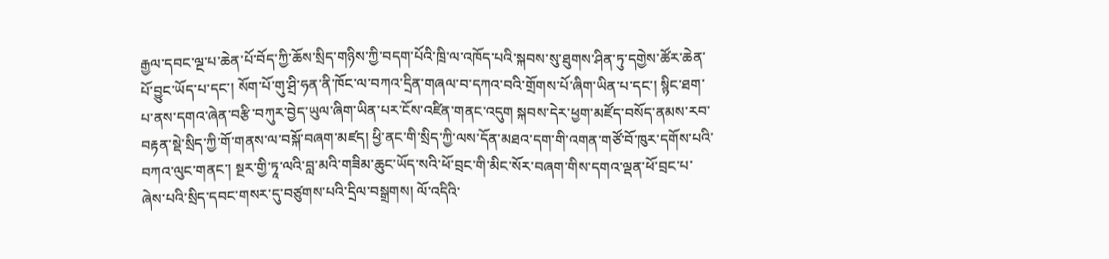རྒྱལ་དབང་ལྔ་པ་ཆེན་པོ་བོད་ཀྱི་ཆོས་སྲིད་གཉིས་ཀྱི་བདག་པོའི་ཁྲི་ལ་འཁོད་པའི་སྐབས་སུ་ཐུགས་ཤིན་ཏུ་དགྱེས་ཚོར་ཆེན་པོ་བྱུང་ཡོད་པ་དང་། སོག་པོ་གུ་ཤྲི་ཧན་ནི་ཁོང་ལ་བཀའ་དྲིན་གཞལ་བ་དཀའ་བའི་གྲོགས་པོ་ཞིག་ཡིན་པ་དང་། སྙིང་ཐག་པ་ནས་དགའ་ཞེན་བརྩི་བཀུར་བྱེད་ཡུལ་ཞིག་ཡིན་པར་ངོས་འཛིན་གནང་འདུག སྐབས་དེར་ཕྱག་མཛོད་བསོད་ནམས་རབ་བརྟན་སྡེ་སྲིད་ཀྱི་གོ་གནས་ལ་བསྐོ་བཞག་མཛད། ཕྱི་ནང་གི་སྲིད་ཀྱི་ལས་དོན་མཐའ་དག་གི་འགན་གཙོ་བོ་ཁུར་དགོས་པའི་བཀའ་ལུང་གནང་། སྔར་གྱི་ཏཱ་ལའི་བླ་མའི་གཟིམ་ཆུང་ཡོད་སའི་ཕོ་བྲང་གི་མིང་སོར་བཞག་གིས་དགའ་ལྡན་ཕོ་བྲང་པ་ཞེས་པའི་སྲིད་དབང་གསར་དུ་བཙུགས་པའི་དྲིལ་བསྒྲགས། ལོ་འདིའི་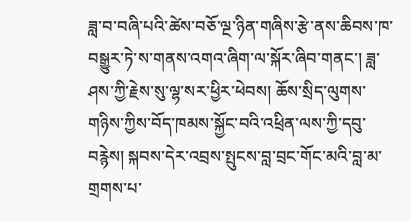ཟླ་བ་བཞི་པའི་ཚེས་བཅོ་ལྔ་ཉིན་གཞིས་རྩེ་ནས་ཆིབས་ཁ་བསྒྱུར་ཏེ་ས་གནས་འགའ་ཞིག་ལ་སྐོར་ཞིབ་གནང་། ཟླ་ཤས་ཀྱི་རྗེས་སུ་ལྷ་སར་ཕྱིར་ཕེབས། ཆོས་སྲིད་ལུགས་གཉིས་ཀྱིས་བོད་ཁམས་སྐྱོང་བའི་འཕྲིན་ལས་ཀྱི་དབུ་བརྙེས། སྐབས་དེར་འབྲས་སྤུངས་བླ་བྲང་གོང་མའི་བླ་མ་གྲགས་པ་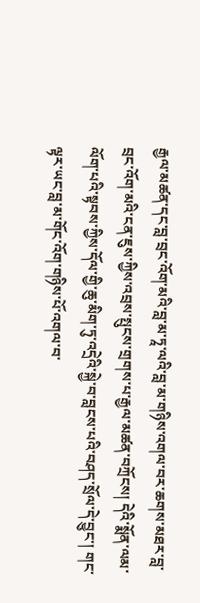རྒྱལ་མཚན་དང་བླ་བྲང་འོག་མའི་བླ་མ་ཏཱ་ལའི་བླ་མ་གཉིས་འགལ་བར་ཆགས་མཐར་བླ་བྲང་འོག་མའི་ངན་ཇུས་ཀྱིས་འབྲས་སྤུངས་གྲགས་པ་རྒྱལ་མཚན་བཀྲོངས། དེའི་སྨོན་ལམ་ལོག་པའི་སྟབས་ཀྱིས་དོལ་གྱི་ཆུ་མིག་ཏུ་འདྲེའི་སྐྱེ་བ་བླངས་པའི་བཤད་སྲོལ་དེ་བྱུང་། གང་ལྟར་ཡང་བླ་མ་གོང་འོག་གཉིས་པོ་འགལ་བ་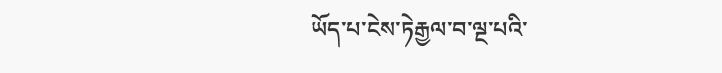ཡོད་པ་ངེས་ཏེརྒྱལ་བ་ལྔ་པའི་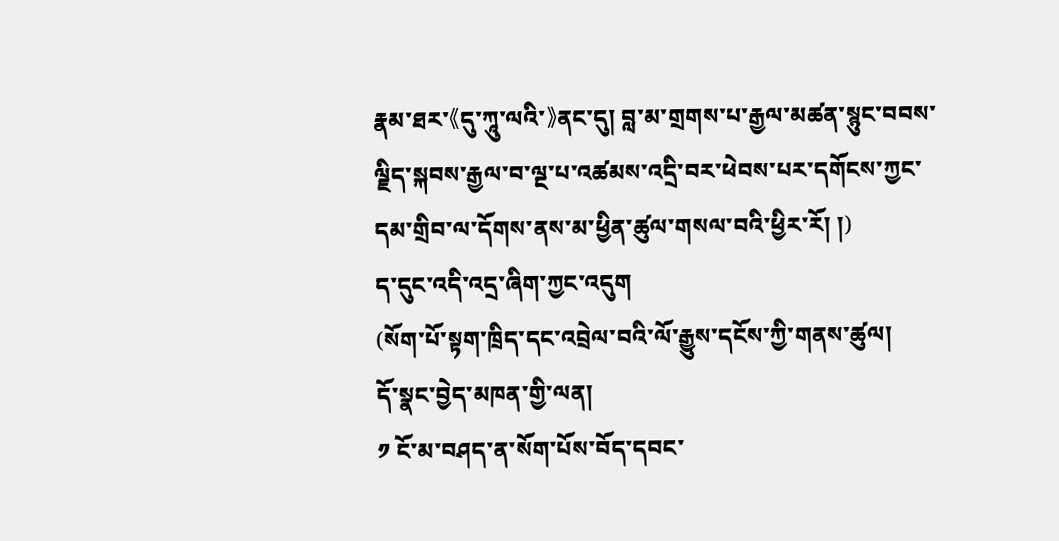རྣམ་ཐར་《དུ་ཀཱུ་ལའི་》ནང་དུ། བླ་མ་གྲགས་པ་རྒྱལ་མཚན་སྙུང་བབས་ལྗིད་སྐབས་རྒྱལ་བ་ལྔ་པ་འཚམས་འདྲི་བར་ཕེབས་པར་དགོངས་ཀྱང་དམ་གྲིབ་ལ་དོགས་ནས་མ་ཕྱིན་ཚུལ་གསལ་བའི་ཕྱིར་རོ། །)
ད་དུང་འདི་འདྲ་ཞིག་ཀྱང་འདུག
(སོག་པོ་སྟག་ཁྲིད་དང་འབྲེལ་བའི་ལོ་རྒྱུས་དངོས་ཀྱི་གནས་ཚུལ།
དོ་སྣང་བྱེད་མཁན་གྱི་ལན།
༡ ངོ་མ་བཤད་ན་སོག་པོས་བོད་དབང་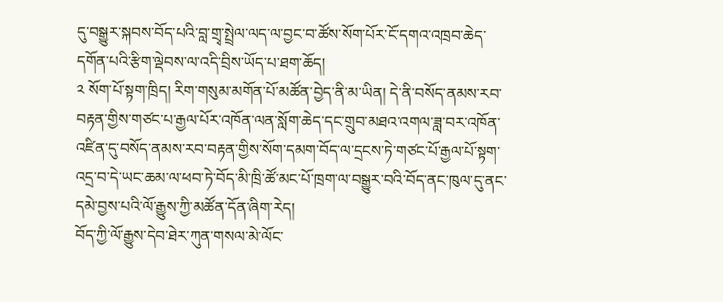དུ་བསྒྱུར་སྐབས་བོད་པའི་བླ་གྲྭ་སྤྲེལ་ལད་ལ་བྱང་བ་ཚོས་སོག་པོར་ངོ་དགའ་འཁྲབ་ཆེད་དགོན་པའི་རྩིག་ལྡེབས་ལ་འདི་བྲིས་ཡོད་པ་ཐག་ཆོད།
༢ སོག་པོ་སྟག་ཁྲིད། རིག་གསུམ་མགོན་པོ་མཚོན་བྱེད་ནི་མ་ཡིན། དེ་ནི་བསོད་ནམས་རབ་བརྟན་གྱིས་གཙང་པ་རྒྱལ་པོར་འཁོན་ལན་སློག་ཆེད་དང་གྲུབ་མཐའ་འགལ་ཟླ་བར་འཁོན་འཛིན་དུ་བསོད་ནམས་རབ་བརྟན་གྱིས་སོག་དམག་བོད་ལ་དྲངས་ཏེ་གཙང་པོ་རྒྱལ་པོ་སྟག་འདྲ་བ་དེ་ཡང་ཆམ་ལ་ཕབ་ཏེ་བོད་མི་ཁྲི་ཚོ་མང་པོ་ཁྲག་ལ་བསྒྱུར་བའི་བོད་ནང་ཁུལ་དུ་ནང་དམེ་བྱས་པའི་ལོ་རྒྱུས་ཀྱི་མཚོན་དོན་ཞིག་རེད།
བོད་ཀྱི་ལོ་རྒྱུས་དེབ་ཐེར་ཀུན་གསལ་མེ་ལོང་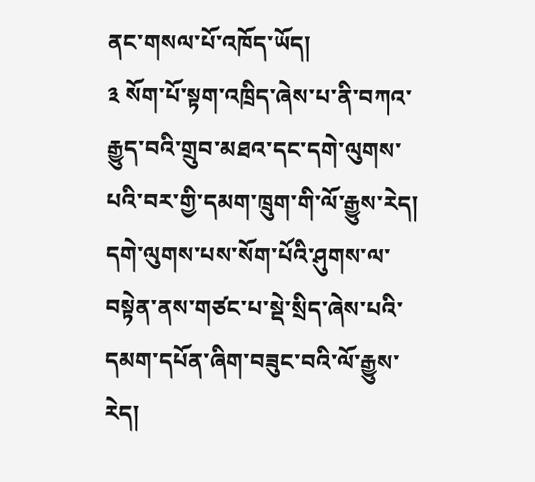ནང་གསལ་པོ་འཁོད་ཡོད།
༣ སོག་པོ་སྟག་འཁྲིད་ཞེས་པ་ནི་བཀའ་རྒྱུད་བའི་གྲུབ་མཐའ་དང་དགེ་ལུགས་པའི་བར་གྱི་དམག་ཁྲུག་གི་ལོ་རྒྱུས་རེད། དགེ་ལུགས་པས་སོག་པོའི་ཤུགས་ལ་བསྟེན་ནས་གཙང་པ་སྡེ་སྲིད་ཞེས་པའི་དམག་དཔོན་ཞིག་བཟུང་བའི་ལོ་རྒྱུས་རེད།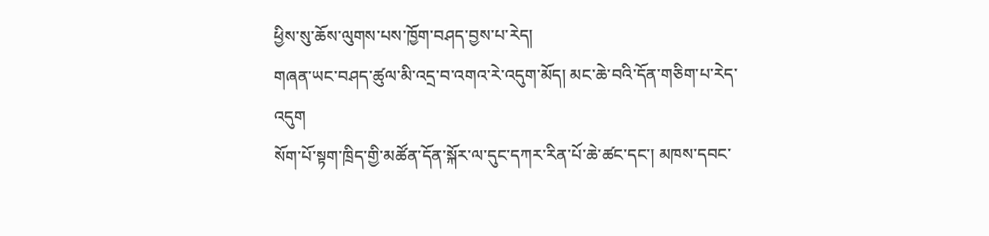ཕྱིས་སུ་ཆོས་ལུགས་པས་ཁྱོག་བཤད་བྱས་པ་རེད།
གཞན་ཡང་བཤད་ཚུལ་མི་འདྲ་བ་འགའ་རེ་འདུག་མོད། མང་ཆེ་བའི་དོན་གཅིག་པ་རེད་འདུག
སོག་པོ་སྟག་ཁྲིད་གྱི་མཚོན་དོན་སྐོར་ལ་དུང་དཀར་རིན་པོ་ཆེ་ཚང་དང་། མཁས་དབང་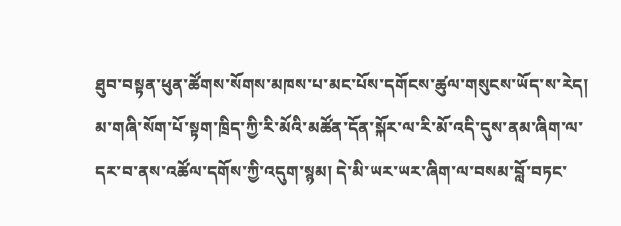ཐུབ་བསྟན་ཕུན་ཚོགས་སོགས་མཁས་པ་མང་པོས་དགོངས་ཚུལ་གསུངས་ཡོད་ས་རེད། མ་གཞི་སོག་པོ་སྟག་ཁྲིད་ཀྱི་རི་མོའི་མཚོན་དོན་སྐོར་ལ་རི་མོ་འདི་དུས་ནམ་ཞིག་ལ་དར་བ་ནས་འཚོལ་དགོས་ཀྱི་འདུག་སྙམ། དེ་མི་ཡར་ཡར་ཞིག་ལ་བསམ་བློ་བཏང་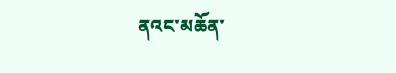ནའང་མཆོན་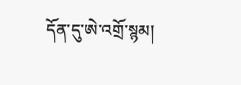དོན་དུ་ཨེ་འགྲོ་སྙམ།